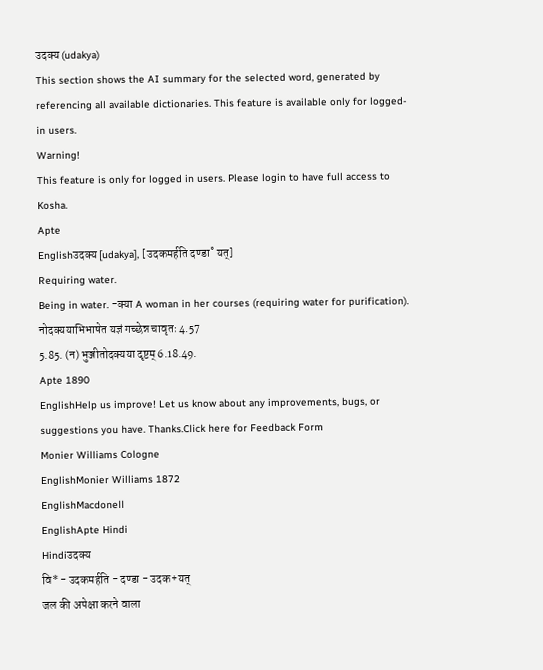उदक्य (udakya)
This section shows the AI summary for the selected word, generated by referencing all available dictionaries. This feature is available only for logged-in users.
Warning!
This feature is only for logged in users. Please login to have full access to Kosha.
Apte
Englishउदक्य [udakya], [उदकमर्हति दण्डा˚ यत्]
Requiring water.
Being in water. -क्या A woman in her courses (requiring water for purification). नोदक्ययाभिभाषेत यज्ञं गच्छेन्न चावृतः 4.57
5.85. (न) भुञ्जीतोदक्यया दृष्टम् 6.18.49.
Apte 1890
EnglishHelp us improve! Let us know about any improvements, bugs, or suggestions you have. Thanks.Click here for Feedback Form
Monier Williams Cologne
EnglishMonier Williams 1872
EnglishMacdonell
EnglishApte Hindi
Hindiउदक्य
वि* - उदकमर्हति - दण्डा - उदक+यत्
जल की अपेक्षा करने वाला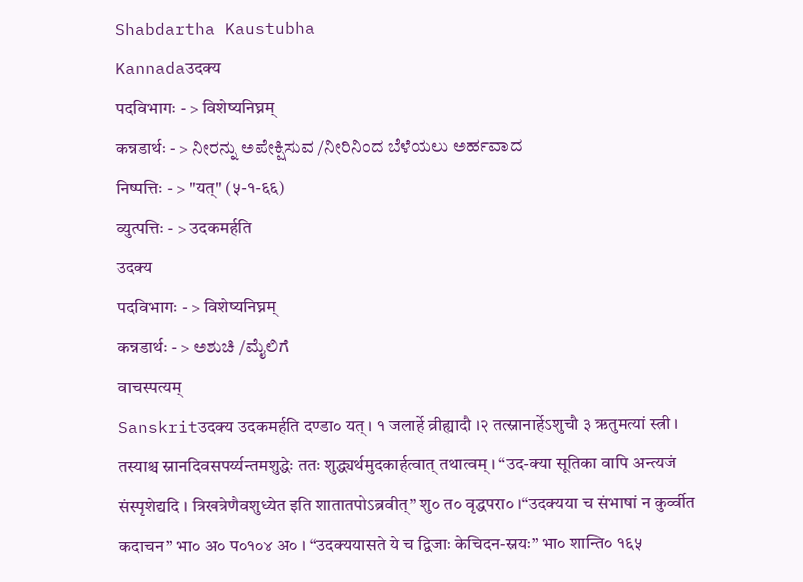Shabdartha Kaustubha
Kannadaउदक्य
पदविभागः - > विशेष्यनिघ्नम्
कन्नडार्थः - > ನೀರನ್ನು ಅಪೇಕ್ಷಿಸುವ /ನೀರಿನಿಂದ ಬೆಳೆಯಲು ಅರ್ಹವಾದ
निष्पत्तिः - > "यत्" (५-१-६६)
व्युत्पत्तिः - > उदकमर्हति
उदक्य
पदविभागः - > विशेष्यनिघ्नम्
कन्नडार्थः - > ಅಶುಚಿ /ಮೈಲಿಗೆ
वाचस्पत्यम्
Sanskritउदक्य उदकमर्हति दण्डा० यत् । १ जलार्हे व्रीह्यादौ ।२ तत्स्नानार्हेऽशुचौ ३ ऋतुमत्यां स्त्री । तस्याश्च स्नानदिवसपर्य्यन्तमशुद्धेः ततः शुद्ध्यर्थमुदकार्हत्वात् तथात्वम् । “उद-क्या सूतिका वापि अन्त्यजं संस्पृशेद्यदि । त्रिखत्रेणैवशुध्येत इति शातातपोऽब्रवीत्” शु० त० वृद्धपरा० ।“उदक्यया च संभाषां न कुर्व्वीत कदाचन” भा० अ० प०१०४ अ० । “उदक्ययासते ये च द्विजाः केचिदन-स्नयः” भा० शान्ति० १६५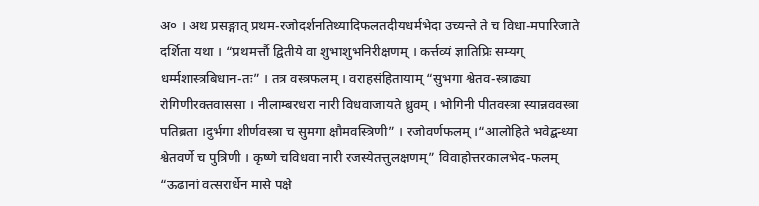अ० । अथ प्रसङ्गात् प्रथम-रजोदर्शनतिथ्यादिफलतदीयधर्मभेदा उच्यन्ते ते च विधा-मपारिजाते दर्शिता यथा । “प्रथमर्त्तौ द्वितीये वा शुभाशुभनिरीक्षणम् । कर्त्तव्यं ज्ञातिप्रिः सम्यग् धर्म्मशास्त्रबिधान-तः” । तत्र वस्त्रफलम् । वराहसंहितायाम् “सुभगा श्वेतव-स्त्राढ्या रोगिणीरक्तवाससा । नीलाम्बरधरा नारी विधवाजायते ध्रुवम् । भोगिनी पीतवस्त्रा स्यान्नववस्त्रा पतिब्रता ।दुर्भगा शीर्णवस्त्रा च सुमगा क्षौमवस्त्रिणी” । रजोवर्णफलम् ।“आलोहिते भवेद्बन्ध्या श्वेतवर्णे च पुत्रिणी । कृष्णे चविधवा नारी रजस्येतत्तुलक्षणम्” विवाहोत्तरकालभेद-फलम् “ऊढानां वत्सरार्धेन मासे पक्षे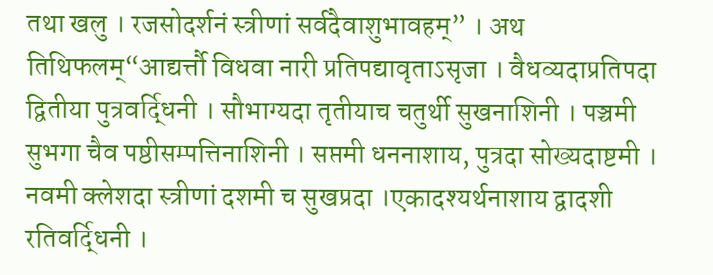तथा खलु । रजसोदर्शनं स्त्रीणां सर्वदैवाशुभावहम्” । अथ तिथिफलम्“आद्यर्त्तौ विधवा नारी प्रतिपद्यावृताऽसृजा । वैधव्यदाप्रतिपदा द्वितीया पुत्रवर्द्धिनी । सौभाग्यदा तृतीयाच चतुर्थी सुखनाशिनी । पञ्चमी सुभगा चैव पष्ठीसम्पत्तिनाशिनी । सप्तमी धननाशाय, पुत्रदा सोख्यदाष्टमी । नवमी क्लेशदा स्त्रीणां दशमी च सुखप्रदा ।एकादश्यर्थनाशाय द्वादशी रतिवर्द्धिनी ।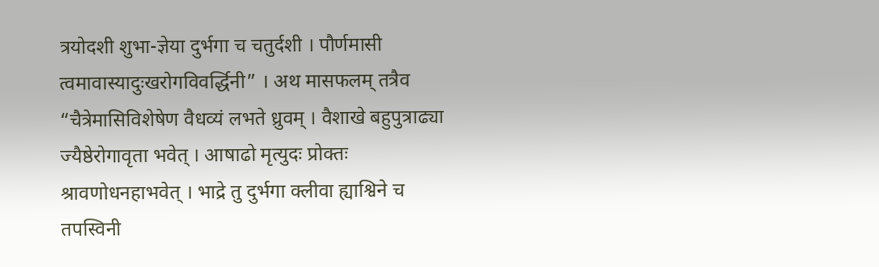त्रयोदशी शुभा-ज्ञेया दुर्भगा च चतुर्दशी । पौर्णमासी त्वमावास्यादुःखरोगविवर्द्धिनी” । अथ मासफलम् तत्रैव “चैत्रेमासिविशेषेण वैधव्यं लभते ध्रुवम् । वैशाखे बहुपुत्राढ्या ज्यैष्ठेरोगावृता भवेत् । आषाढो मृत्युदः प्रोक्तः श्रावणोधनहाभवेत् । भाद्रे तु दुर्भगा क्लीवा ह्याश्विने च तपस्विनी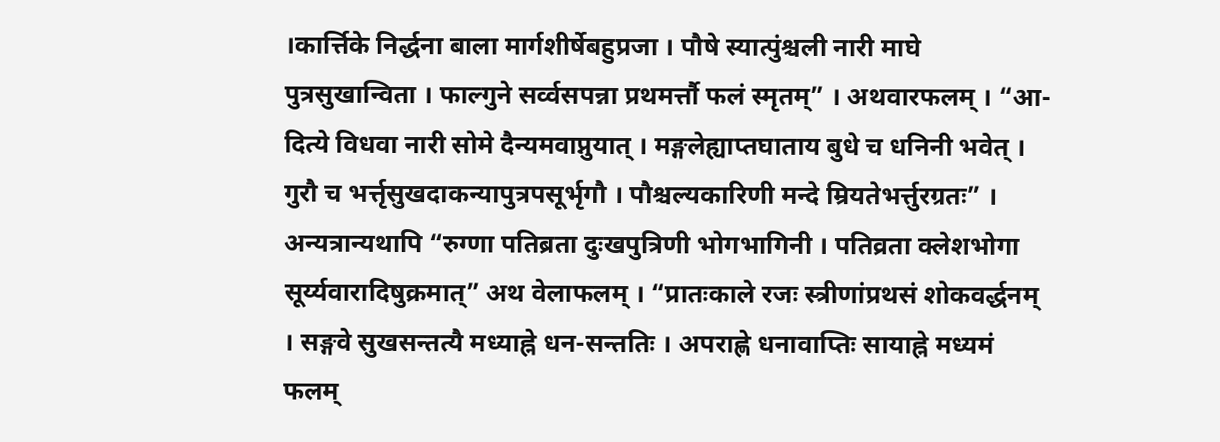।कार्त्तिके निर्द्धना बाला मार्गशीर्षेबहुप्रजा । पौषे स्यात्पुंश्चली नारी माघे पुत्रसुखान्विता । फाल्गुने सर्व्वसपन्ना प्रथमर्त्तौ फलं स्मृतम्” । अथवारफलम् । “आ-दित्ये विधवा नारी सोमे दैन्यमवाप्नुयात् । मङ्गलेह्याप्तघाताय बुधे च धनिनी भवेत् । गुरौ च भर्त्तृसुखदाकन्यापुत्रपसूर्भृगौ । पौश्चल्यकारिणी मन्दे म्रियतेभर्त्तुरग्रतः” । अन्यत्रान्यथापि “रुग्णा पतिब्रता दुःखपुत्रिणी भोगभागिनी । पतिव्रता क्लेशभोगा सूर्य्यवारादिषुक्रमात्” अथ वेलाफलम् । “प्रातःकाले रजः स्त्रीणांप्रथसं शोकवर्द्धनम् । सङ्गवे सुखसन्तत्यै मध्याह्ने धन-सन्ततिः । अपराह्णे धनावाप्तिः सायाह्ने मध्यमं फलम्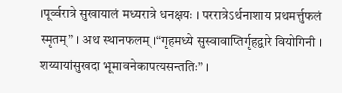।पूर्व्वरात्रे सुखायालं मध्यरात्रे धनक्षयः । पररात्रेऽर्थनाशाय प्रथमर्त्तुफलं स्मृतम्” । अथ स्थानफलम् ।“गृहमध्ये सुस्वावाप्तिर्गृहद्वारे वियोगिनी । शय्यायांसुखदा भूमावनेकापत्यसन्ततिः” ।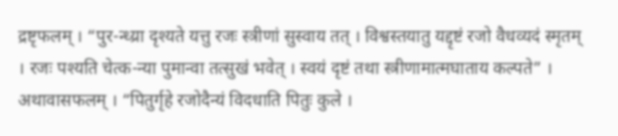द्रष्टृफलम् । “पुर-न्ध्य्रा दृश्यते यत्तु रजः स्त्रीणां सुस्वाय तत् । विश्वस्तयातु यद्दृष्टं रजो वैधव्यदं स्मृतम् । रजः पश्यति चेत्क-न्या पुमान्वा तत्सुखं भवेत् । स्वयं दृष्टं तथा स्त्रीणामात्मघाताय कल्पते” । अथावासफलम् । “पितुर्गृहे रजोदैन्यं विदधाति पितुः कुले ।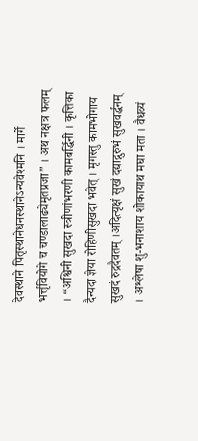देवस्थाने पितृस्थानेधनस्थानेऽन्यवेश्मनि । मार्गे भर्त्तृवियोगे च चण्डालाढ्येमृतप्रजा” । अथ नक्षत्र फलम् । “अश्विनी सुखदा स्त्रीणांभरणी कामबर्द्धिनी । कृत्तिका दैन्यदा ज्ञेया रोहिणीसुखदा भवेत् । मृगस्तु कामभोगाय सुखदं रुद्रदैवतम् ।अदित्यृक्षं सुखं दद्याद्गुरुभं सुखवर्द्धनम् । अश्लेषा शु-भनाशाय शोकायाथ मघा मता । वैधव्यं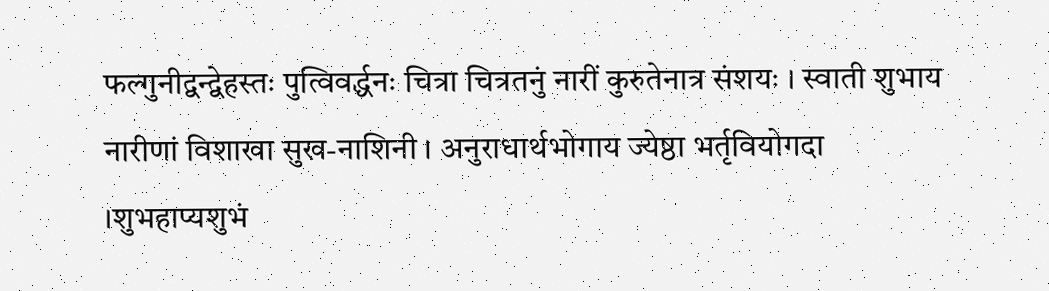फल्गुनीद्वन्द्वेहस्तः पुत्विवर्द्धनः चित्रा चित्रतनुं नारीं कुरुतेनात्र संशयः । स्वाती शुभाय नारीणां विशाखा सुख-नाशिनी । अनुराधार्थभोगाय ज्येष्ठा भर्तृवियोगदा ।शुभहाप्यशुभं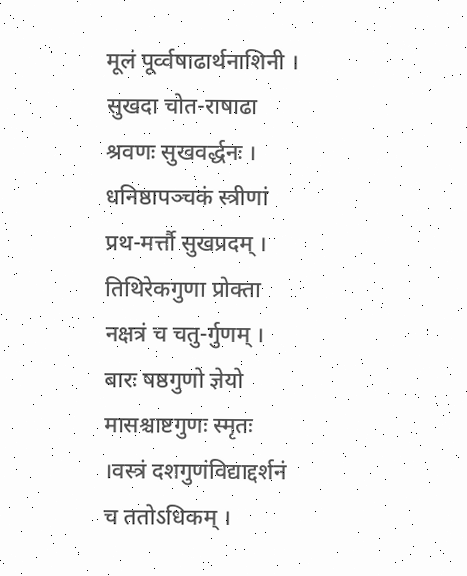मूलं पूर्व्वषाढार्थनाशिनी । सुखदा चोत-राषाढा श्रवणः सुखवर्द्धनः । धनिष्ठापञ्चकं स्त्रीणां प्रथ-मर्त्तौ सुखप्रदम् । तिथिरेकगुणा प्रोक्ता नक्षत्रं च चतु-र्गुणम् । बारः षष्ठगुणो ज्ञेयो मासश्चाष्टगुणः स्मृतः ।वस्त्रं दशगुणंविद्याद्दर्शनं च ततोऽधिकम् ।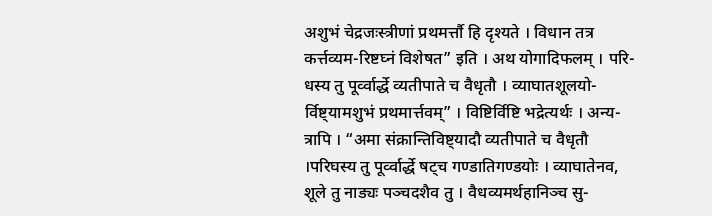अशुभं चेद्रजःस्त्रीणां प्रथमर्त्तौ हि दृश्यते । विधान तत्र कर्त्तव्यम-रिष्टघ्नं विशेषत” इति । अथ योगादिफलम् । परि-धस्य तु पूर्व्वार्द्धे व्यतीपाते च वैधृतौ । व्याघातशूलयो-र्विष्ट्यामशुभं प्रथमार्त्तवम्” । विष्टिर्विष्टि भद्रेत्यर्थः । अन्य-त्रापि । “अमा संक्रान्तिविष्ट्यादौ व्यतीपाते च वैधृतौ ।परिघस्य तु पूर्व्वार्द्धे षट्च गण्डातिगण्डयोः । व्याघातेनव, शूले तु नाड्यः पञ्चदशैव तु । वैधव्यमर्थहानिञ्च सु-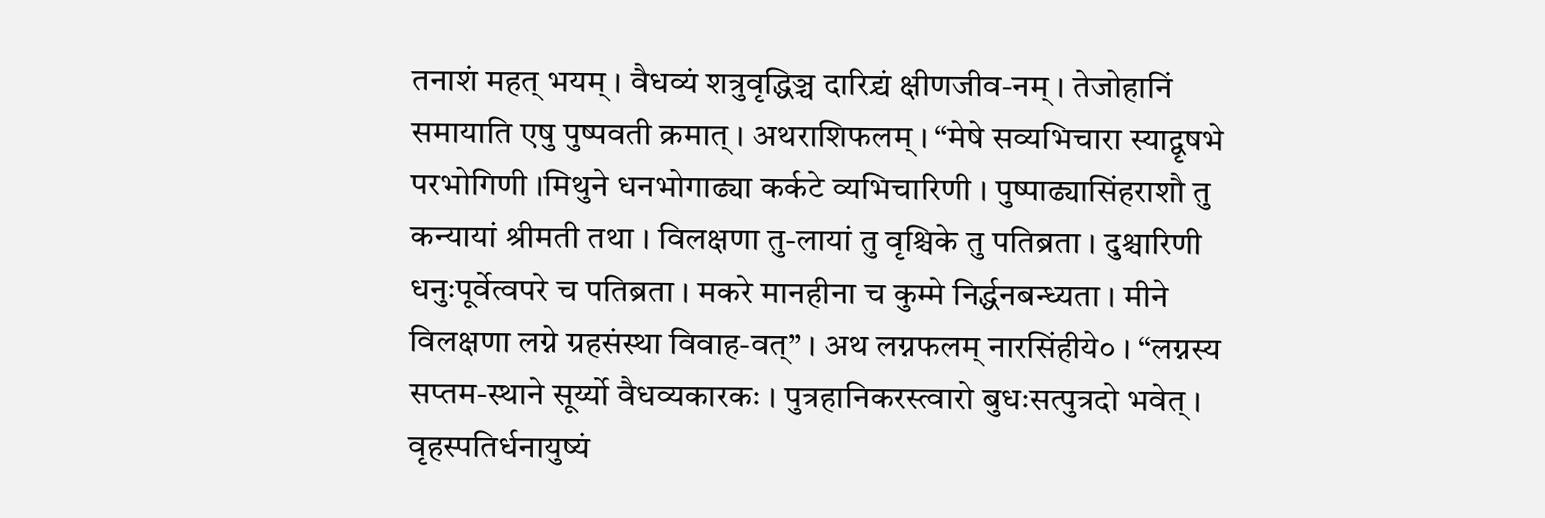तनाशं महत् भयम् । वैधव्यं शत्रुवृद्धिञ्च दारिद्र्यं क्षीणजीव-नम् । तेजोहानिं समायाति एषु पुष्पवती क्रमात् । अथराशिफलम् । “मेषे सव्यभिचारा स्याद्वृषभे परभोगिणी ।मिथुने धनभोगाढ्या कर्कटे व्यभिचारिणी । पुष्पाढ्यासिंहराशौ तु कन्यायां श्रीमती तथा । विलक्षणा तु-लायां तु वृश्चिके तु पतिब्रता । दुश्चारिणी धनुःपूर्वेत्वपरे च पतिब्रता । मकरे मानहीना च कुम्मे निर्द्धनबन्ध्यता । मीने विलक्षणा लग्ने ग्रहसंस्था विवाह-वत्” । अथ लग्नफलम् नारसिंहीये० । “लग्नस्य सप्तम-स्थाने सूर्य्यो वैधव्यकारकः । पुत्रहानिकरस्त्वारो बुधःसत्पुत्रदो भवेत् । वृहस्पतिर्धनायुष्यं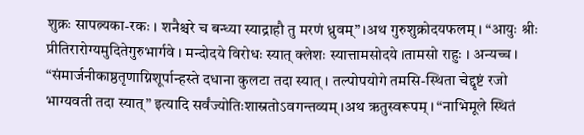शुक्रः सापत्न्यका-रकः । शनैश्चरे च बन्ध्या स्याद्राहौ तु मरणं ध्रुवम्” ।अथ गुरुशुक्रोदयफलम् । “आयुः श्रीः प्रीतिरारोग्यमुदितेगुरुभार्गवे । मन्दोदये विरोधः स्यात् क्लेशः स्यात्तामसोदये ।तामसो राहुः । अन्यच्च । “संमार्जनीकाष्ठतृणाग्निशूर्पान्हस्ते दधाना कुलटा तदा स्यात् । तल्पोपयोगे तमसि-स्थिता चेद्दृष्टं रजो भाग्यवती तदा स्यात्” इत्यादि सर्वंज्योतिःशास्रतोऽवगन्तव्यम् ।अथ ऋतुस्वरूपम् । “नाभिमूले स्थितं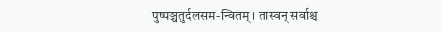पुष्पञ्चतुर्दलसम-न्वितम् । तास्वन् सर्वाश्च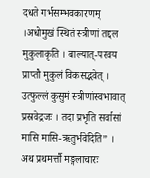दधते गर्भसम्भवकारणम् ।अधोमुखं स्थितं स्त्रीणां तद्दल मुकुलाकृति । बाल्यात्-परवय प्राप्तौ मुकुलं विकसद्भवेत् । उत्फुल्लं कुसुमं स्त्रीणांस्वभावात् प्रस्रवेद्रजः । तदा प्रभृति सर्वासां मासि मासि-ऋतुर्भवेदिति” । अथ प्रथमर्त्तौ मङ्गलाचारः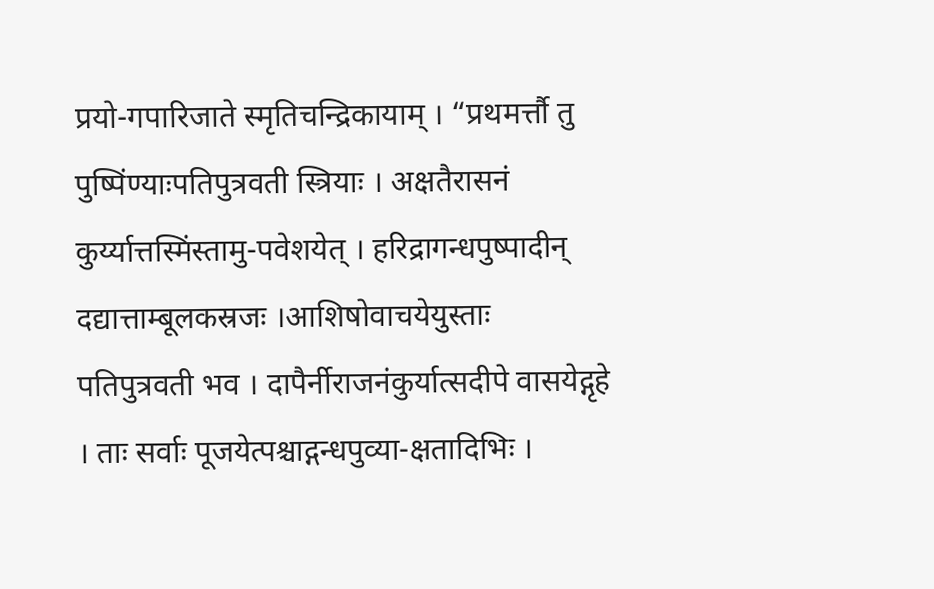प्रयो-गपारिजाते स्मृतिचन्द्रिकायाम् । “प्रथमर्त्तौ तु पुष्पिंण्याःपतिपुत्रवती स्त्रियाः । अक्षतैरासनं कुर्य्यात्तस्मिंस्तामु-पवेशयेत् । हरिद्रागन्धपुष्पादीन् दद्यात्ताम्बूलकस्रजः ।आशिषोवाचयेयुस्ताः पतिपुत्रवती भव । दापैर्नीराजनंकुर्यात्सदीपे वासयेद्गृहे । ताः सर्वाः पूजयेत्पश्चाद्गन्धपुव्या-क्षतादिभिः ।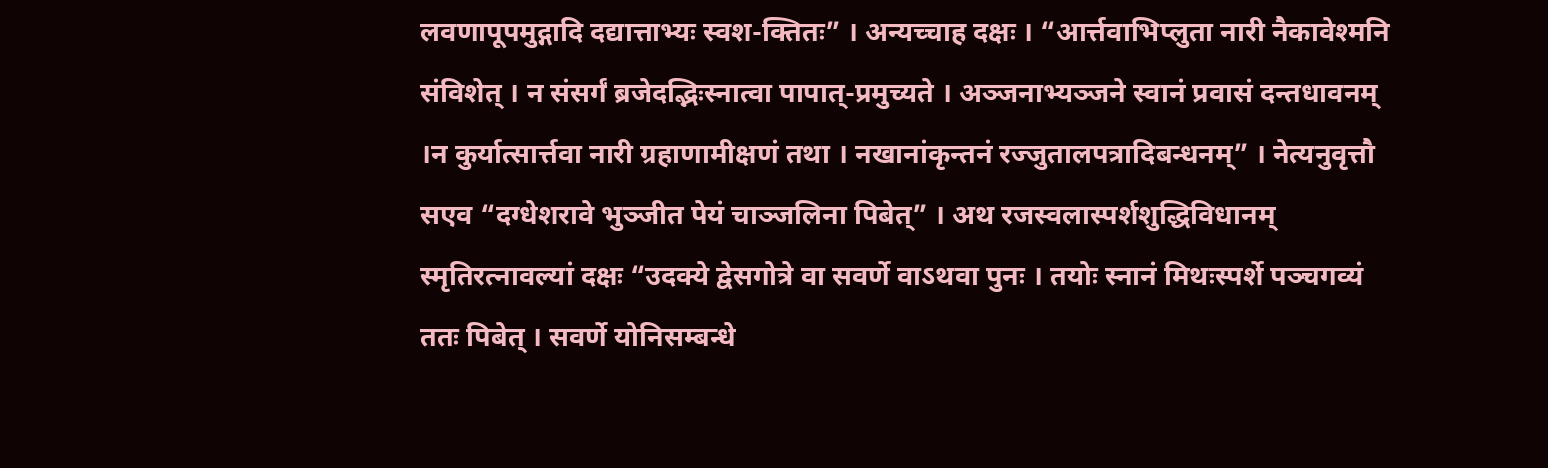लवणापूपमुद्गादि दद्यात्ताभ्यः स्वश-क्तितः” । अन्यच्चाह दक्षः । “आर्त्तवाभिप्लुता नारी नैकावेश्मनि संविशेत् । न संसर्गं ब्रजेदद्भिःस्नात्वा पापात्-प्रमुच्यते । अञ्जनाभ्यञ्जने स्वानं प्रवासं दन्तधावनम् ।न कुर्यात्सार्त्तवा नारी ग्रहाणामीक्षणं तथा । नखानांकृन्तनं रज्जुतालपत्रादिबन्धनम्” । नेत्यनुवृत्तौ सएव “दग्धेशरावे भुञ्जीत पेयं चाञ्जलिना पिबेत्” । अथ रजस्वलास्पर्शशुद्धिविधानम् स्मृतिरत्नावल्यां दक्षः “उदक्ये द्वेसगोत्रे वा सवर्णे वाऽथवा पुनः । तयोः स्नानं मिथःस्पर्शे पञ्चगव्यं ततः पिबेत् । सवर्णे योनिसम्बन्धे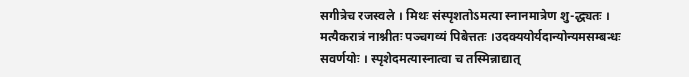सगीत्रेच रजस्वले । मिथः संस्पृशतोऽमत्या स्नानमात्रेण शु-द्ध्यतः । मत्यैकरात्रं नाश्नीतः पञ्चगव्यं पिबेत्ततः ।उदक्ययोर्यदान्योन्यमसम्बन्धः सवर्णयोः । स्पृशेदमत्यास्नात्वा च तस्मिन्नाद्यात्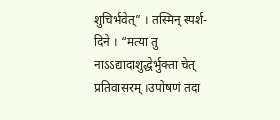शुचिर्भवेत्” । तस्मिन् स्पर्श-दिने । “मत्या तु नाऽऽद्यादाशुद्धेर्भुक्ता चेत् प्रतिवासरम् ।उपोषणं तदा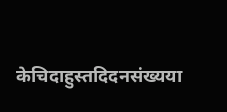केचिदाहुस्तदिदनसंख्यया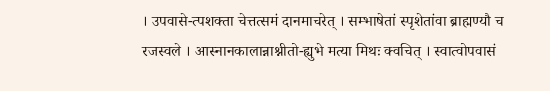। उपवासे-त्पशक्ता चेत्तत्समं दानमाचरेत् । सम्भाषेतां स्पृशेतांवा ब्राह्मण्यौ च रजस्वले । आस्नानकालान्नाश्नीतो-ह्युभे मत्या मिथः क्वचित् । स्वात्वोपवासं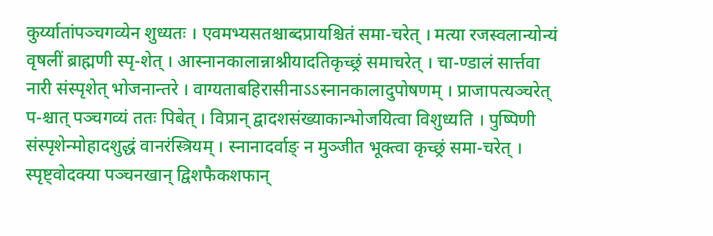कुर्य्यातांपञ्चगव्येन शुध्यतः । एवमभ्यसतश्चाब्दप्रायश्चितं समा-चरेत् । मत्या रजस्वलान्योन्यं वृषलीं ब्राह्मणी स्पृ-शेत् । आस्नानकालान्नाश्नीयादतिकृच्छ्रं समाचरेत् । चा-ण्डालं सार्त्तवा नारी संस्पृशेत् भोजनान्तरे । वाग्यताबहिरासीनाऽऽस्नानकालादुपोषणम् । प्राजापत्यञ्चरेत् प-श्चात् पञ्चगव्यं ततः पिबेत् । विप्रान् द्वादशसंख्याकान्भोजयित्वा विशुध्यति । पुष्पिणी संस्पृशेन्मोहादशुद्धं वानरंस्त्रियम् । स्नानादर्वाङ् न मुञ्जीत भूक्त्वा कृच्छ्रं समा-चरेत् । स्पृष्ट्वोदक्या पञ्चनखान् द्विशफैकशफान्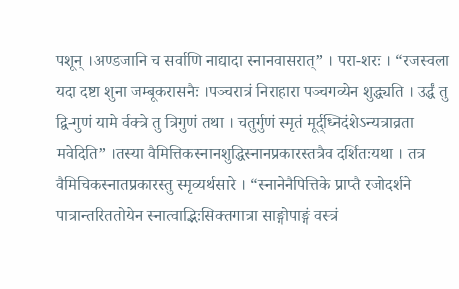पशून् ।अण्डजानि च सर्वाणि नाद्यादा स्नानवासरात्” । परा-शरः । “रजस्वला यदा दष्टा शुना जम्बूकरासनैः ।पञ्चरात्रं निराहारा पञ्चगव्येन शुद्ध्यति । उर्द्धं तु द्वि-गुणं यामे र्वक्त्रे तु त्रिगुणं तथा । चतुर्गुणं स्मृतं मूर्द्ध्निदंशेऽन्यत्राव्रता मवेदिति” ।तस्या वैमित्तिकस्नानशुद्धिस्नानप्रकारस्तत्रैव दर्शितःयथा । तत्र वैमिचिकस्नातप्रकारस्तु स्मृव्यर्थसारे । “स्नानेनैपित्तिके प्राप्तै रजोदर्शने पात्रान्तरिततोयेन स्नात्वाद्भिःसिक्तगात्रा साङ्गोपाङ्गं वस्त्रं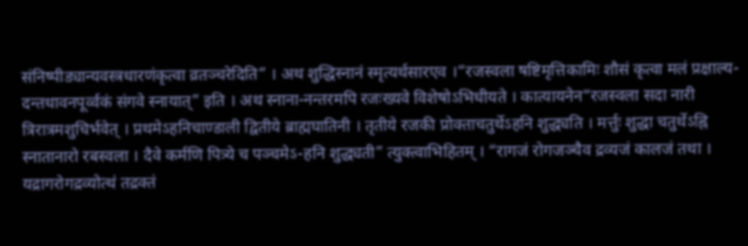संनिष्पीड्यान्यवस्त्रधारणंकृत्वा व्रतञ्चरेदिति” । अथ शुद्धिस्नानं स्मृत्यर्थसारएव ।“रजस्वला षष्टिमृत्तिकामिः शौसं कृत्वा मलं प्रक्षाल्य-दन्तधावनपूर्व्वकं संगवे स्नायात्” इति । अथ स्नाना-नन्तरमपि रजःख्यवे विशेषोऽभिधीयते । कात्यायनेन“रजस्वला सदा नारी त्रिरात्रमशुचिर्भवेत् । प्रथमेऽहनिचाण्डाली द्वितीये ब्राह्मघातिनी । तृतीये रजकी प्रोक्ताचतुर्थेऽहनि शुद्ध्यति । मर्त्तुः शुद्धा चतुर्थेऽह्नि स्नातानारो रबस्वला । दैवे कर्मणि पित्र्ये च पञ्चमेऽ-हनि शुद्ध्यती” त्युक्त्वाभिहितम् । “रागजं रोगजञ्चैव द्रव्यजं कालजं तथा । यद्रागरोगद्रव्योत्थं तद्रक्तं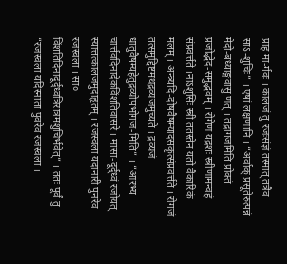प्राह मा-र्गवः । कालजं तु रजःसंज्ञं तस्मात् तत्रैव साऽ-शुचिः” । एषां लक्षणानि । “अर्वाक् प्रसूतेरुत्पन्नं मेदो-बध्याङ्गवासु णत् । तद्रागजमिति प्रोक्तं प्रजोद्भेद-समुद्भवम् । रोगेण यद्रशः स्त्रीणामन्वहं संप्रवर्त्तते ।नाऽशुसिः स्त्री ततस्तेन यतो वैकारिकं मलम् । अन्त्र्यदि-दोषवैषम्यादसकृत्संप्रवर्त्तते । रोगजं तत्समुद्दिष्टमथद्रव्यजमुच्यते । द्रव्यजं धातुवैषम्यहेतुद्रव्योपभोगज-मिति” । “आरभ्य चार्त्तवदिनादेकविंशतिवासरे । मासा-दूर्द्ध्वं रजोयत् स्यात्तत्कालजमुदाहृतम् । रजस्वला यदानारी पुनरेव रजस्वला । सा० विंशतिदिनादूर्द्ध्वत्रिरात्रमशुचिर्भवेत्” । ततः पूर्वं तु “रजस्वला यदिस्नाता पुवरेव रजस्वला ।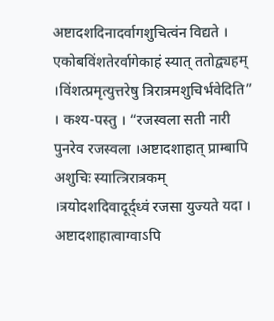अष्टादशदिनादर्वागशुचित्वंन विद्यते । एकोबविंशतेरर्वागेकाहं स्यात् ततोद्व्यहम् ।विंशत्प्रमृत्युत्तरेषु त्रिरात्रमशुचिर्भवेदिति” । कश्य-पस्तु । “रजस्वला सती नारी पुनरेव रजस्वला ।अष्टादशाहात् प्राम्बापि अशुचिः स्यात्त्रिरात्रकम् ।त्रयोदशदिवादूर्द्ध्वं रजसा युज्यते यदा । अष्टादशाहात्वाग्वाऽपि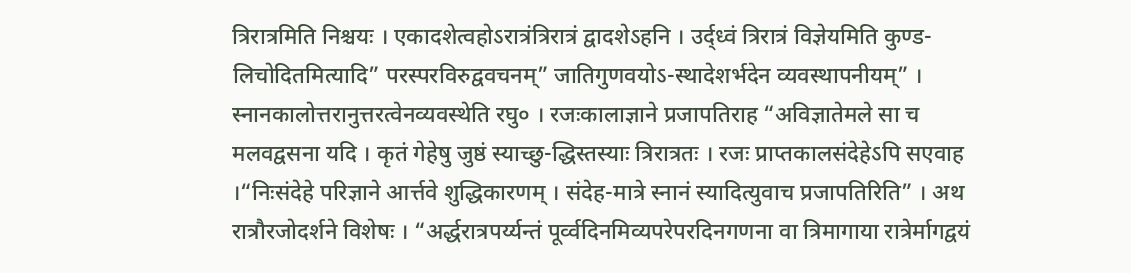त्रिरात्रमिति निश्चयः । एकादशेत्वहोऽरात्रंत्रिरात्रं द्वादशेऽहनि । उर्द्ध्वं त्रिरात्रं विज्ञेयमिति कुण्ड-लिचोदितमित्यादि” परस्परविरुद्ववचनम्” जातिगुणवयोऽ-स्थादेशर्भदेन व्यवस्थापनीयम्” । स्नानकालोत्तरानुत्तरत्वेनव्यवस्थेति रघु० । रजःकालाज्ञाने प्रजापतिराह “अविज्ञातेमले सा च मलवद्वसना यदि । कृतं गेहेषु जुष्ठं स्याच्छु-द्धिस्तस्याः त्रिरात्रतः । रजः प्राप्तकालसंदेहेऽपि सएवाह ।“निःसंदेहे परिज्ञाने आर्त्तवे शुद्धिकारणम् । संदेह-मात्रे स्नानं स्यादित्युवाच प्रजापतिरिति” । अथ रात्रौरजोदर्शने विशेषः । “अर्द्धरात्रपर्य्यन्तं पूर्व्वदिनमिव्यपरेपरदिनगणना वा त्रिमागाया रात्रेर्मागद्वयं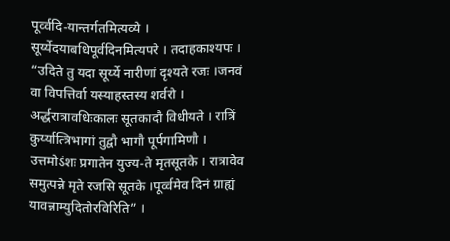पूर्व्वदि-यान्तर्गतमित्यव्ये । सूर्य्येदयाबधिपूर्वदिनमित्यपरे । तदाहकाश्यपः । “उदिते तु यदा सूर्य्ये नारीणां दृश्यते रजः ।जनवं वा विपत्तिर्वा यस्याहस्तस्य शर्वरो । अर्द्धरात्रावधिःकालः सूतकादौ विधीयते । रात्रिं कुर्य्यात्त्रिभागां तुद्वौ भागौ पूर्पगामिणौ । उत्तमोऽंशः प्रगातेन युज्य-ते मृतसूतके । रात्रावेव समुत्पन्ने मृते रजसि सूतके ।पूर्व्वमेव दिनं ग्राह्यं यावन्नाम्युदितोरविरिति” ।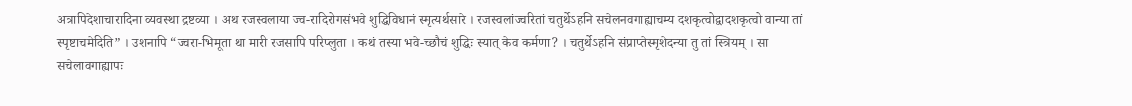अत्रापिदेशाचारादिना व्यवस्था द्रष्टव्या । अथ रजस्वलाया ज्व-रादिरोगसंभवे शुद्धिविधानं स्मृत्यर्थसारे । रजस्वलांज्वरितां चतुर्थेऽहनि सचेलनवगाह्याचम्य दशकृत्वोद्वादशकृत्वो वान्या तां स्पृष्टाचमेदिति” । उशनापि “ज्वरा-भिमूता था मारी रजसापि परिप्लुता । कथं तस्या भवे-च्छौचं शुद्धिः स्यात् केव कर्मणा? । चतुर्थेऽहनि संप्राप्तेस्मृशेदन्या तु तां स्त्रियम् । सा सचेलावगाह्यापः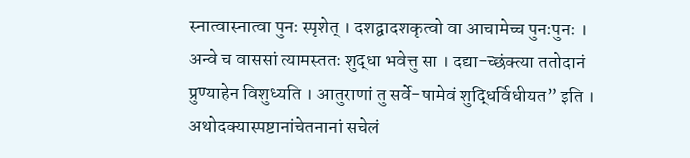स्नात्वास्नात्वा पुनः स्पृशेत् । दशद्वादशकृत्वो वा आचामेच्च पुनःपुनः । अन्वे च वाससां त्यामस्ततः शुद्धा भवेत्तु सा । दद्या-च्छंक्त्या ततोदानं प्रुण्याहेन विशुध्यति । आतुराणां तु सर्वे-षामेवं शुद्धिर्विधीयत” इति । अथोदक्यास्पष्टानांचेतनानां सचेलं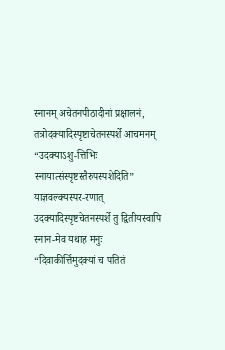स्नानम् अचेतनपीठादीनां प्रक्षालनं, तत्रोदक्यादिस्पृष्टाचेतनस्पर्शे आचमनम् “उदक्याऽशु-त्तिभिः स्नायात्संस्पृष्टस्तैरुपस्पशेदिति” याज्ञवल्क्यस्पर-रणात् उदक्यादिस्पृष्टचेतनस्पर्शे तु द्वितीयस्वापि स्नान-मेव यथाह मनुः “दिवाकीर्त्तिमुदक्यां च पतितं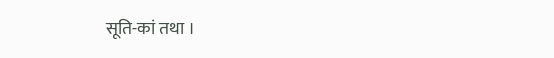सूति-कां तथा ।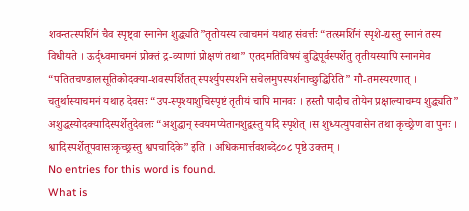शवन्तत्स्पर्शिनं चैव स्पृष्ट्वा स्नानेन शुद्ध्यति”तृतोयस्य त्वाचमनं यथाह संवर्त्तः “तत्स्मर्शिनं स्पृशे-द्यस्तु स्नानं तस्य विधीयते । ऊर्द्ध्वमाचमनं प्रोक्तं द्र-व्याणां प्रोक्षणं तथा” एतदमतिविषयं बुद्धिपूर्वस्पर्शेतु तृतीयस्यापि स्नानमेव “पतितचण्डालसूतिकोदक्या-शवस्पर्शितत् स्पर्श्युपस्पर्शने सचेलमुपस्पर्शनाच्छुद्धिरिति” गौ-तमस्यरणात् । चतुर्थास्याचमनं यथाह देवसः “उप-स्पृश्याशुचिस्पृष्टं तृतीयं चापि मानवः । हस्तौ पादौच तोयेन प्रक्षाल्याचम्य शुद्ध्यति” अशुद्धस्योदक्यादिस्पर्शेतुदेवलः “अशुद्धान् स्वयमप्येतानशुद्वस्तु यदि स्पृशेत् ।स शुध्यत्युपवासेन तथा कृच्छ्रेण वा पुनः । श्वादिस्पर्शेतूपवासःकृच्छ्रस्तु श्वपचादिके” इति । अधिकमार्त्तवशब्दे८०८ पृष्ठे उक्तम् ।
No entries for this word is found.
What is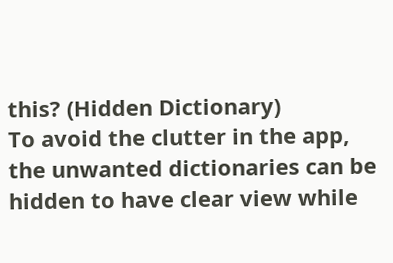this? (Hidden Dictionary)
To avoid the clutter in the app, the unwanted dictionaries can be hidden to have clear view while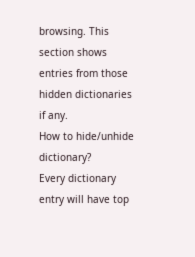browsing. This section shows entries from those hidden dictionaries if any.
How to hide/unhide dictionary?
Every dictionary entry will have top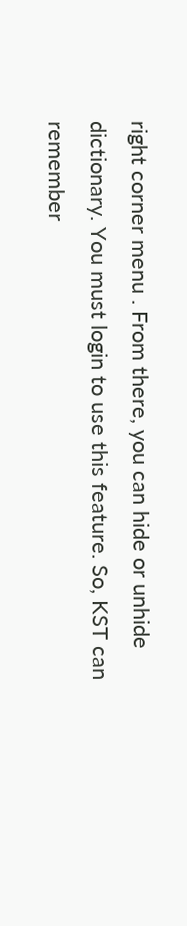right corner menu . From there, you can hide or unhide dictionary. You must login to use this feature. So, KST can remember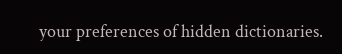your preferences of hidden dictionaries.